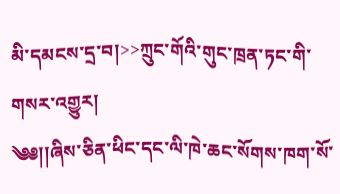མི་དམངས་དྲ་བ།>>ཀྲུང་གོའི་གུང་ཁྲན་ཏང་གི་གསར་འགྱུར།
༄༅།།ཞིས་ཅིན་ཕིང་དང་ལི་ཁེ་ཆང་སོགས་ཁག་སོ་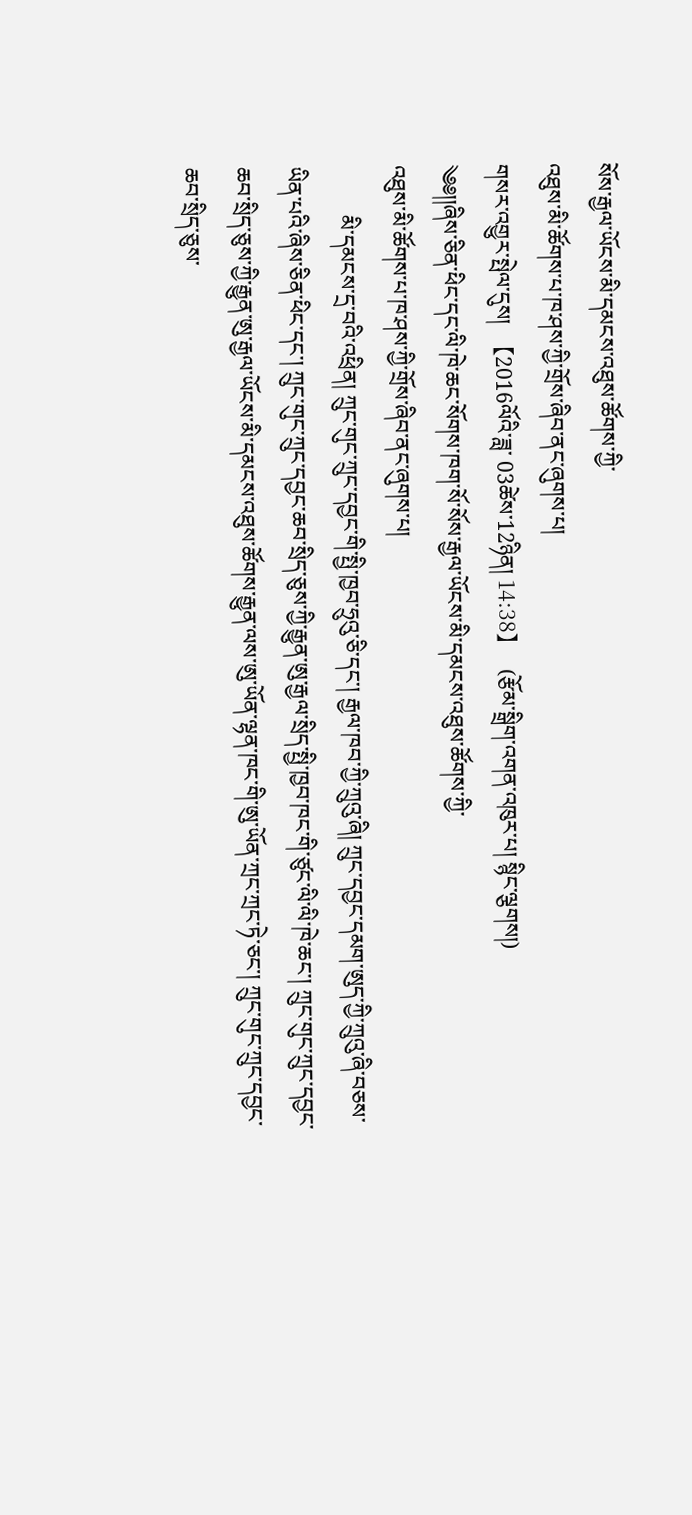སོས་རྒྱལ་ཡོངས་མི་དམངས་འཐུས་ཚོགས་ཀྱི་
འཐུས་མི་ཚོགས་པ་ཁ་ཤས་ཀྱི་གྲོས་ཞིབ་ནང་ཞུགས་པ།
གསར་འགྱུར་སྤེལ་དུས།  【2016ལོའི་ཟླ་ 03ཚེས་12ཉིན། 14:38】   (རྩོམ་སྒྲིག་འགན་འཁུར་པ། སྙིང་ལྕགས།)
༄༅།།ཞིས་ཅིན་ཕིང་དང་ལི་ཁེ་ཆང་སོགས་ཁག་སོ་སོས་རྒྱལ་ཡོངས་མི་དམངས་འཐུས་ཚོགས་ཀྱི་
འཐུས་མི་ཚོགས་པ་ཁ་ཤས་ཀྱི་གྲོས་ཞིབ་ནང་ཞུགས་པ།
         མི་དམངས་དྲ་བའི་འཕྲིན། ཀྲུང་གུང་ཀྲུང་དབྱང་གི་སྤྱི་ཁྱབ་ཧྲུའུ་ཅི་དང་། རྒྱལ་ཁབ་ཀྱི་ཀྲུའུ་ཞི། ཀྲུང་དབྱང་དམག་ཨུད་ཀྱི་ཀྲུའུ་ཞི་བཅས་ཡིན་པའི་ཞིས་ཅིན་ཕིང་དང་། ཀྲུང་གུང་ཀྲུང་དབྱང་ཆབ་སྲིད་ཅུས་ཀྱི་རྒྱུན་ཨུ་རྒྱལ་སྲིད་སྤྱི་ཁྱབ་ཁང་གི་ཙུང་ལི་ལི་ཁེ་ཆང་། ཀྲུང་གུང་ཀྲུང་དབྱང་ཆབ་སྲིད་ཅུས་ཀྱི་རྒྱུན་ཨུ་རྒྱལ་ཡོངས་མི་དམངས་འཐུས་ཚོགས་རྒྱུན་ལས་ཨུ་ཡོན་ལྷན་ཁང་གི་ཨུ་ཡོན་ཀྲང་ཀྲང་ཏེ་ཅང་། ཀྲུང་གུང་ཀྲུང་དབྱང་ཆབ་སྲིད་ཅུས་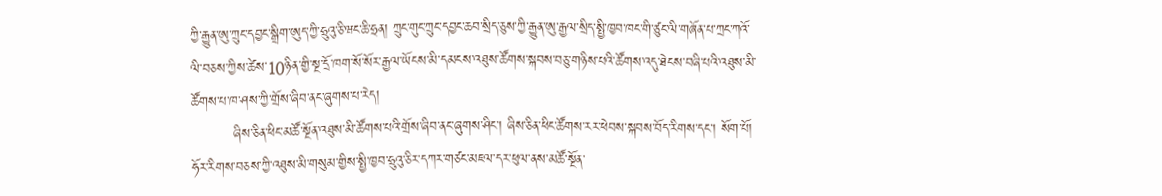ཀྱི་རྒྱུན་ཨུ་ཀྲུང་དབྱང་སྒྲིག་ཨུད་ཀྱི་ཧྲུའུ་ཅི་ཝང་ཆི་ཧྲན། ཀྲུང་གུང་ཀྲུང་དབྱང་ཆབ་སྲིད་ཅུས་ཀྱི་རྒྱུན་ཨུ་རྒྱལ་སྲིད་སྤྱི་ཁྱབ་ཁང་གི་ཙུང་ལི་གཞོན་པ་ཀྲང་ཀའོ་ལི་བཅས་ཀྱིས་ཚེས་10ཉིན་གྱི་སྔ་དྲོ་ཁག་སོ་སོར་རྒྱལ་ཡོངས་མི་དམངས་འཐུས་ཚོགས་སྐབས་བཅུ་གཉིས་པའི་ཚོགས་འདུ་ཐེངས་བཞི་པའི་འཐུས་མི་ཚོགས་པ་ཁ་ཤས་ཀྱི་གྲོས་ཞིབ་ནང་ཞུགས་པ་རེད།
         ཞིས་ཅིན་ཕིང་མཚོ་སྔོན་འཐུས་མི་ཚོགས་པའི་གྲོས་ཞིབ་ནང་ཞུགས་ཤིང་། ཞིས་ཅིན་ཕིང་ཚོགས་རར་ཕེབས་སྐབས་བོད་རིགས་དང་། སོག་པོ། ཧོར་རིགས་བཅས་ཀྱི་འཐུས་མི་གསུམ་གྱིས་སྤྱི་ཁྱབ་ཧྲུའུ་ཅིར་དཀར་གཙང་མཇལ་དར་ཕུལ་ནས་མཚོ་སྔོན་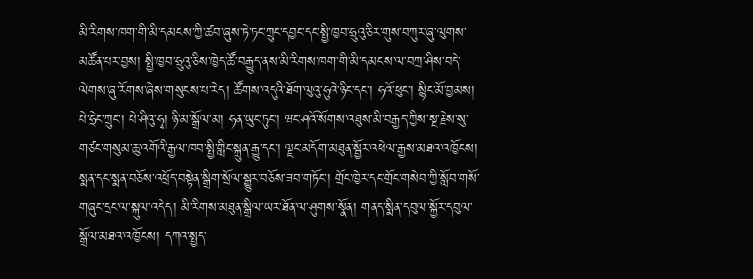མི་རིགས་ཁག་གི་མི་དམངས་ཀྱི་ཚབ་ཞུས་ཏེ་ཏང་ཀྲུང་དབྱང་དང་སྤྱི་ཁྱབ་ཧྲུའུ་ཅིར་གུས་བཀུར་ཞུ་ལུགས་མཚོན་པར་བྱས། སྤྱི་ཁྱབ་ཧྲུའུ་ཅིས་ཁྱེད་ཚོ་བརྒྱུད་ནས་མི་རིགས་ཁག་གི་མི་དམངས་ལ་བཀྲ་ཤིས་བདེ་ལེགས་ཞུ་རོགས་ཞེས་གསུངས་པ་རེད། ཚོགས་འདུའི་ཐོག་ལུའུ་ཧུའེ་ཉིང་དང་། ཧའོ་ཕུང་། སྙིང་མོ་བྱམས། པེ་ཧྲེང་ཀྲུང་། པེ་ཤིའུ་ཧྭ། ཉི་མ་སྒྲོལ་མ། ཧན་ཡུང་ཏུང་། ཝང་ཤའོ་སོགས་འཐུས་མི་བརྒྱད་ཀྱིས་སྔ་རྗེས་སུ་གཙང་གསུམ་ཆུ་འགོའི་རྒྱལ་ཁབ་སྤྱི་གླིང་སྐྲུན་རྒྱུ་དང་། ལྗང་མདོག་མཐུན་སྦྱོར་འཕེལ་རྒྱས་མཐའ་འཁྱོངས། སྨན་དང་སྨན་བཅོས་འཕྲོད་བསྟེན་སྒྲིག་སྲོལ་སྒྱུར་བཅོས་ཟབ་གཏོང་། གྲོང་ཁྱེར་དང་གྲོང་གསེབ་ཀྱི་སློབ་གསོ་གཞུང་དྲང་ལ་སྐུལ་འདེད། མི་རིགས་མཐུན་སྒྲིལ་ཡར་ཐོན་ལ་ཤུགས་སྣོན། གནད་སྨིན་དབུལ་སྐྱོར་དབུལ་སྒྲོལ་མཐའ་འཁྱོངས། དཀའ་སྤྱད་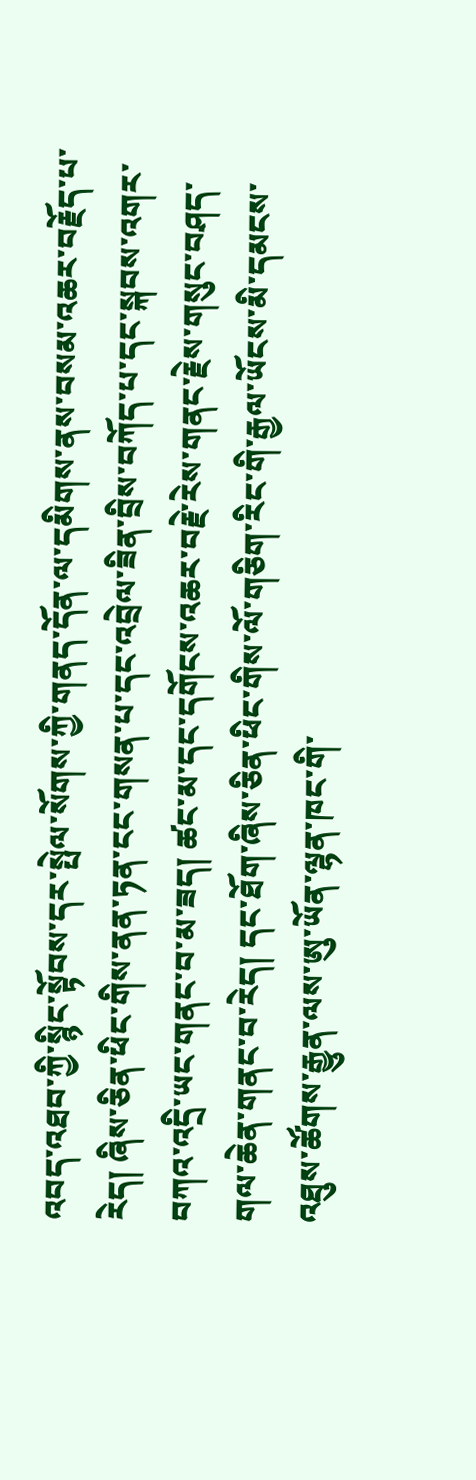འབད་འཐབ་ཀྱི་སྙིང་སྟོབས་དར་སྤེལ་སོགས་ཀྱི་གནད་དོན་ལ་དམིགས་ནས་བསམ་འཆར་བརྗོད་པ་རེད། ཞིས་ཅིན་ཕིང་གིས་ནན་ཏན་ངང་གསན་པ་དང་འབྲེལ་ཟིན་བྲིས་བཀོད་པ་དང་སྐབས་འགར་བཀའ་འདྲི་ཡང་གནང་བ་མ་ཟད། ཚང་མ་དང་དགོངས་འཆར་བརྗེ་རེས་གནང་རྗེས་གསུང་བཤད་གལ་ཆེན་གནང་བ་རེད། དང་ཐོག་ཞིས་ཅིན་ཕིང་གིས་ལོ་གཅིག་རིང་གི་རྒྱལ་ཡོངས་མི་དམངས་འཐུས་ཚོགས་རྒྱུན་ལས་ཨུ་ཡོན་ལྷན་ཁང་གི་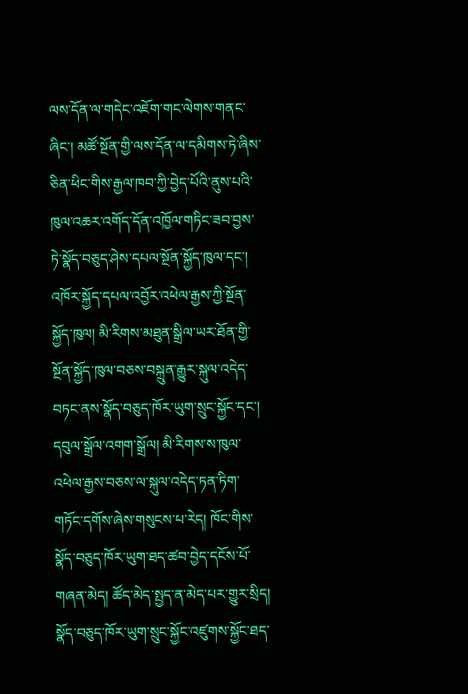ལས་དོན་ལ་གདེང་འཇོག་གང་ལེགས་གནང་ཞིང་། མཚོ་སྔོན་གྱི་ལས་དོན་ལ་དམིགས་ཏེ་ཞིས་ཅིན་ཕིང་གིས་རྒྱལ་ཁབ་ཀྱི་བྱེད་པོའི་ནུས་པའི་ཁུལ་འཆར་འགོད་དོན་འཁྱོལ་གཏིང་ཟབ་བྱས་ཏེ་སྣོད་བཅུད་ཤེས་དཔལ་སྔོན་སྐྱོད་ཁུལ་དང་། འཁོར་སྐྱོད་དཔལ་འབྱོར་འཕེལ་རྒྱས་ཀྱི་སྔོན་སྐྱོད་ཁུལ། མི་རིགས་མཐུན་སྒྲིལ་ཡར་ཐོན་གྱི་སྔོན་སྐྱོད་ཁུལ་བཅས་བསྐྲུན་རྒྱུར་སྐུལ་འདེད་བཏང་ནས་སྣོད་བཅུད་ཁོར་ཡུག་སྲུང་སྐྱོང་དང་། དབུལ་སྒྲོལ་འགག་སྒྲོལ། མི་རིགས་ས་ཁུལ་འཕེལ་རྒྱས་བཅས་ལ་སྐུལ་འདེད་ཏན་ཏིག་གཏོང་དགོས་ཞེས་གསུངས་པ་རེད། ཁོང་གིས་སྣོད་བཅུད་ཁོར་ཡུག་ཐད་ཚབ་བྱེད་དངོས་པོ་གཞན་མེད། ཚོད་མེད་སྤྱད་ན་མེད་པར་གྱུར་སྲིད། སྣོད་བཅུད་ཁོར་ཡུག་སྲུང་སྐྱོང་འཛུགས་སྐྱོང་ཐད་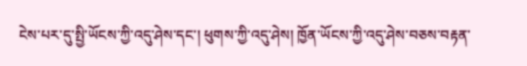ངེས་པར་དུ་སྤྱི་ཡོངས་ཀྱི་འདུ་ཤེས་དང་། ཕུགས་ཀྱི་འདུ་ཤེས། ཁྱོན་ཡོངས་ཀྱི་འདུ་ཤེས་བཅས་བརྟན་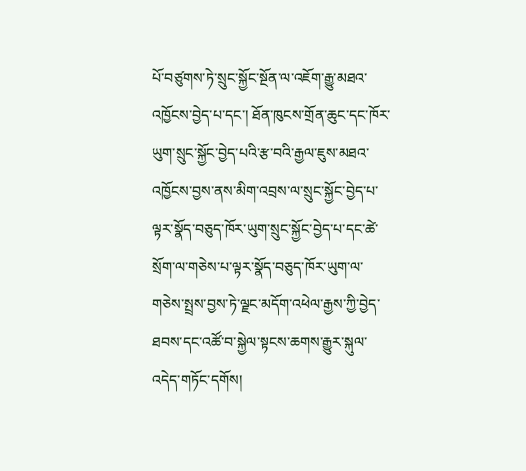པོ་བཙུགས་ཏེ་སྲུང་སྐྱོང་སྔོན་ལ་འཇོག་རྒྱུ་མཐའ་འཁྱོངས་བྱེད་པ་དང་། ཐོན་ཁུངས་གྲོན་ཆུང་དང་ཁོར་ཡུག་སྲུང་སྐྱོང་བྱེད་པའི་རྩ་བའི་རྒྱལ་ཇུས་མཐའ་འཁྱོངས་བྱས་ནས་མིག་འབྲས་ལ་སྲུང་སྐྱོང་བྱེད་པ་ལྟར་སྣོད་བཅུད་ཁོར་ཡུག་སྲུང་སྐྱོང་བྱེད་པ་དང་ཚེ་སྲོག་ལ་གཅེས་པ་ལྟར་སྣོད་བཅུད་ཁོར་ཡུག་ལ་གཅེས་སྤྲས་བྱས་ཏེ་ལྗང་མདོག་འཕེལ་རྒྱས་ཀྱི་བྱེད་ཐབས་དང་འཚོ་བ་སྐྱེལ་སྟངས་ཆགས་རྒྱུར་སྐུལ་འདེད་གཏོང་དགོས།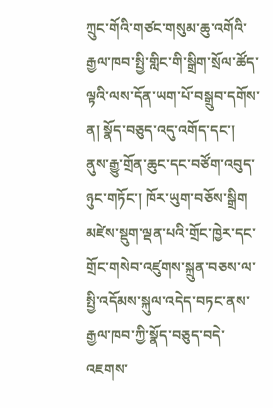ཀྲུང་གོའི་གཙང་གསུམ་ཆུ་འགོའི་རྒྱལ་ཁབ་སྤྱི་གླིང་གི་སྒྲིག་སྲོལ་ཚོད་ལྟའི་ལས་དོན་ཡག་པོ་བསྒྲུབ་དགོས་ན། སྣོད་བཅུད་འདུ་འགོད་དང་། ནུས་རྒྱུ་གྲོན་ཆུང་དང་བཙོག་འབུད་ཉུང་གཏོང་། ཁོར་ཡུག་བཅོས་སྒྲིག མཛེས་སྡུག་ལྡན་པའི་གྲོང་ཁྱེར་དང་གྲོང་གསེབ་འཛུགས་སྐྲུན་བཅས་ལ་སྤྱི་འདོམས་སྐུལ་འདེད་བཏང་ནས་རྒྱལ་ཁབ་ཀྱི་སྣོད་བཅུད་བདེ་འཇགས་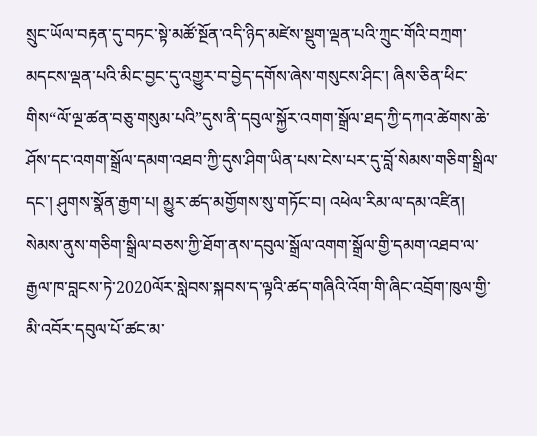སྲུང་ཡོལ་བརྟན་དུ་བཏང་སྟེ་མཚོ་སྔོན་འདི་ཉིད་མཛེས་སྡུག་ལྡན་པའི་ཀྲུང་གོའི་བཀྲག་མདངས་ལྡན་པའི་མིང་བྱང་དུ་འགྱུར་བ་བྱེད་དགོས་ཞེས་གསུངས་ཤིང་། ཞིས་ཅིན་ཕིང་གིས“ལོ་ལྔ་ཚན་བཅུ་གསུམ་པའི”དུས་ནི་དབུལ་སྐྱོར་འགག་སྒྲོལ་ཐད་ཀྱི་དཀའ་ཚེགས་ཆེ་ཤོས་དང་འགག་སྒྲོལ་དམག་འཐབ་ཀྱི་དུས་ཤིག་ཡིན་པས་ངེས་པར་དུ་བློ་སེམས་གཅིག་སྒྲིལ་དང་། ཤུགས་སྣོན་རྒྱག་པ། མྱུར་ཚད་མགྱོགས་སུ་གཏོང་བ། འཕེལ་རིམ་ལ་དམ་འཛིན། སེམས་ནུས་གཅིག་སྒྲིལ་བཅས་ཀྱི་ཐོག་ནས་དབུལ་སྒྲོལ་འགག་སྒྲོལ་གྱི་དམག་འཐབ་ལ་རྒྱལ་ཁ་བླངས་ཏེ་2020ལོར་སླེབས་སྐབས་ད་ལྟའི་ཚད་གཞིའི་འོག་གི་ཞིང་འབྲོག་ཁུལ་གྱི་མི་འབོར་དབུལ་པོ་ཚང་མ་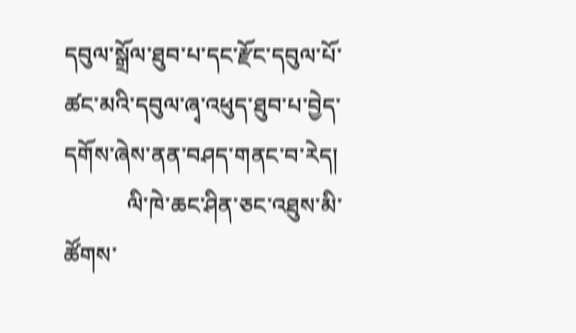དབུལ་སྒྲོལ་ཐུབ་པ་དང་རྫོང་དབུལ་པོ་ཚང་མའི་དབུལ་ཞྭ་འཕུད་ཐུབ་པ་བྱེད་དགོས་ཞེས་ནན་བཤད་གནང་བ་རེད།
           ལི་ཁེ་ཆང་ཤིན་ཅང་འཐུས་མི་ཚོགས་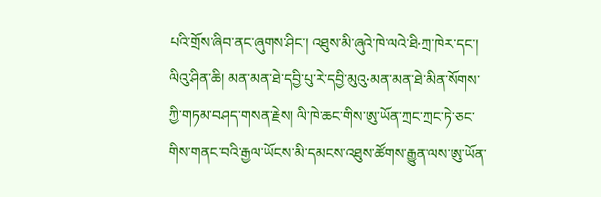པའི་གྲོས་ཞིབ་ནང་ཞུགས་ཤིང་། འཐུས་མི་ཞུའེ་ཁེ་ལའེ་ཐི·ཀྲ་ཁེར་དང་། ལིའུ་ཤིན་ཆི། མན་མན་ཐེ་དབྱི་པུ་རེ་དབྱི་མུའུ·མན་མན་ཐེ་མིན་སོགས་ཀྱི་གཏམ་བཤད་གསན་རྗེས། ལི་ཁེ་ཆང་གིས་ཨུ་ཡོན་ཀྲང་ཀྲང་ཏེ་ཅང་གིས་གནང་བའི་རྒྱལ་ཡོངས་མི་དམངས་འཐུས་ཚོགས་རྒྱུན་ལས་ཨུ་ཡོན་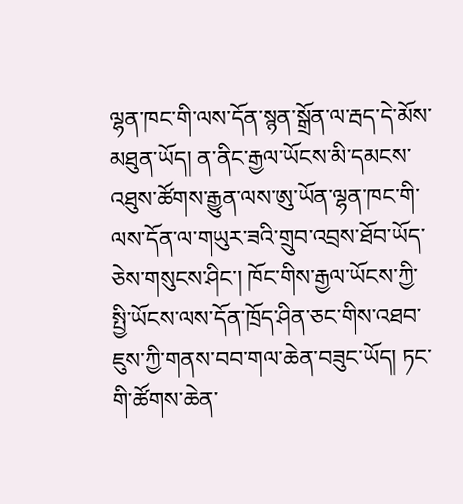ལྷན་ཁང་གི་ལས་དོན་སྙན་སྒྲོན་ལ་རྦད་དེ་མོས་མཐུན་ཡོད། ན་ནིང་རྒྱལ་ཡོངས་མི་དམངས་འཐུས་ཚོགས་རྒྱུན་ལས་ཨུ་ཡོན་ལྷན་ཁང་གི་ལས་དོན་ལ་གཡུར་ཟའི་གྲུབ་འབྲས་ཐོབ་ཡོད་ཅེས་གསུངས་ཤིང་། ཁོང་གིས་རྒྱལ་ཡོངས་ཀྱི་སྤྱི་ཡོངས་ལས་དོན་ཁྲོད་ཤིན་ཅང་གིས་འཐབ་ཇུས་ཀྱི་གནས་བབ་གལ་ཆེན་བཟུང་ཡོད། ཏང་གི་ཚོགས་ཆེན་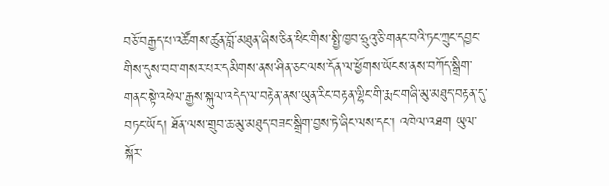བཅོ་བརྒྱད་པ་འཚོགས་ཚུན་བློ་མཐུན་ཞིས་ཅིན་ཕིང་གིས་སྤྱི་ཁྱབ་ཧྲུའུ་ཅི་གནང་བའི་ཏང་ཀྲུང་དབྱང་གིས་དུས་བབ་གསར་པར་དམིགས་ནས་ཤིན་ཅང་ལས་དོན་ལ་ཕྱོགས་ཡོངས་ནས་བཀོད་སྒྲིག་གནང་སྟེ་འཕེལ་རྒྱས་སྐུལ་འདེད་ལ་བརྟེན་ནས་ཡུན་རིང་བརྟན་ལྷིང་གི་རྨང་གཞི་མུ་མཐུད་བརྟན་དུ་བཏང་ཡོད། ཐོན་ལས་གྲུབ་ཆ་མུ་མཐུད་བཟང་སྒྲིག་བྱས་ཏེ་ཞིང་ལས་དང་། འཁེལ་འཐག ཡུལ་སྐོར་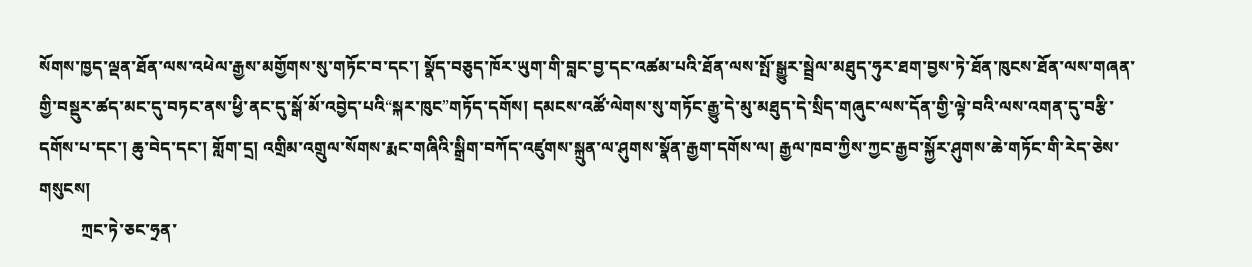སོགས་ཁྱད་ལྡན་ཐོན་ལས་འཕེལ་རྒྱས་མགྱོགས་སུ་གཏོང་བ་དང་། སྣོད་བཅུད་ཁོར་ཡུག་གི་བླང་བྱ་དང་འཚམ་པའི་ཐོན་ལས་སྤོ་སྒྱུར་སྦྲེལ་མཐུད་ཧུར་ཐག་བྱས་ཏེ་ཐོན་ཁུངས་ཐོན་ལས་གཞན་གྱི་བསྡུར་ཚད་མང་དུ་བཏང་ནས་ཕྱི་ནང་དུ་སྒོ་མོ་འབྱེད་པའི“སྐར་ཁུང”གཏོད་དགོས། དམངས་འཚོ་ལེགས་སུ་གཏོང་རྒྱུ་དེ་མུ་མཐུད་དེ་སྲིད་གཞུང་ལས་དོན་གྱི་ལྟེ་བའི་ལས་འགན་དུ་བརྩི་དགོས་པ་དང་། ཆུ་བེད་དང་། གློག་དྲ། འགྲིམ་འགྲུལ་སོགས་རྨང་གཞིའི་སྒྲིག་བཀོད་འཛུགས་སྐྲུན་ལ་ཤུགས་སྣོན་རྒྱག་དགོས་ལ། རྒྱལ་ཁབ་ཀྱིས་ཀྱང་རྒྱབ་སྐྱོར་ཤུགས་ཆེ་གཏོང་གི་རེད་ཅེས་གསུངས།
          ཀྲང་ཏེ་ཅང་ཧྲན་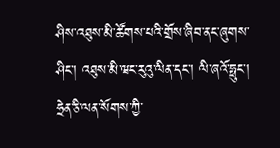ཤིས་འཐུས་མི་ཚོགས་པའི་གྲོས་ཞིབ་ནང་ཞུགས་ཤིང་། འཐུས་མི་ཝང་རུའུ་ལིན་དང་། ལི་ཞའོ་ཧྥུང་། ཧྲེན་ཅི་ལན་སོགས་ཀྱི་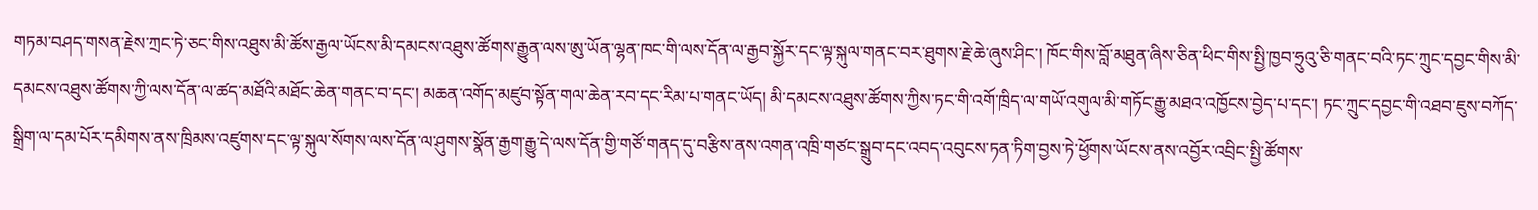གཏམ་བཤད་གསན་རྗེས་ཀྲང་ཏེ་ཅང་གིས་འཐུས་མི་ཚོས་རྒྱལ་ཡོངས་མི་དམངས་འཐུས་ཚོགས་རྒྱུན་ལས་ཨུ་ཡོན་ལྷན་ཁང་གི་ལས་དོན་ལ་རྒྱབ་སྐྱོར་དང་ལྟ་སྐུལ་གནང་བར་ཐུགས་རྗེ་ཆེ་ཞུས་ཤིང་། ཁོང་གིས་བློ་མཐུན་ཞིས་ཅིན་ཕིང་གིས་སྤྱི་ཁྱབ་ཧྲུའུ་ཅི་གནང་བའི་ཏང་ཀྲུང་དབྱང་གིས་མི་དམངས་འཐུས་ཚོགས་ཀྱི་ལས་དོན་ལ་ཚད་མཐོའི་མཐོང་ཆེན་གནང་བ་དང་། མཆན་འགོད་མཛུབ་སྟོན་གལ་ཆེན་རབ་དང་རིམ་པ་གནང་ཡོད། མི་དམངས་འཐུས་ཚོགས་ཀྱིས་ཏང་གི་འགོ་ཁྲིད་ལ་གཡོ་འགུལ་མི་གཏོང་རྒྱུ་མཐའ་འཁྱོངས་བྱེད་པ་དང་། ཏང་ཀྲུང་དབྱང་གི་འཐབ་ཇུས་བཀོད་སྒྲིག་ལ་དམ་པོར་དམིགས་ནས་ཁྲིམས་འཛུགས་དང་ལྟ་སྐུལ་སོགས་ལས་དོན་ལ་ཤུགས་སྣོན་རྒྱག་རྒྱུ་དེ་ལས་དོན་གྱི་གཙོ་གནད་དུ་བརྩིས་ནས་འགན་འཁྲི་གཙང་སྒྲུབ་དང་འབད་འབུངས་ཏན་ཏིག་བྱས་ཏེ་ཕྱོགས་ཡོངས་ནས་འབྱོར་འབྲིང་སྤྱི་ཚོགས་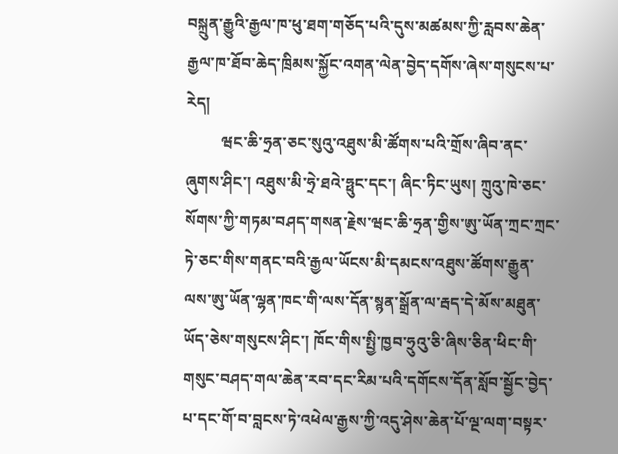བསྐྲུན་རྒྱུའི་རྒྱལ་ཁ་ཕུ་ཐག་གཅོད་པའི་དུས་མཚམས་ཀྱི་རླབས་ཆེན་རྒྱལ་ཁ་ཐོབ་ཆེད་ཁྲིམས་སྐྱོང་འགན་ལེན་བྱེད་དགོས་ཞེས་གསུངས་པ་རེད།
         ཝང་ཆི་ཧྲན་ཅང་སུའུ་འཐུས་མི་ཚོགས་པའི་གྲོས་ཞིབ་ནང་ཞུགས་ཤིང་། འཐུས་མི་ཧྲེ་ཐའེ་ཧྥུང་དང་། ཞིང་ཏིང་ཡུས། ཀྲུའུ་ཁེ་ཅང་སོགས་ཀྱི་གཏམ་བཤད་གསན་རྗེས་ཝང་ཆི་ཧྲན་གྱིས་ཨུ་ཡོན་ཀྲང་ཀྲང་ཏེ་ཅང་གིས་གནང་བའི་རྒྱལ་ཡོངས་མི་དམངས་འཐུས་ཚོགས་རྒྱུན་ལས་ཨུ་ཡོན་ལྷན་ཁང་གི་ལས་དོན་སྙན་སྒྲོན་ལ་རྦད་དེ་མོས་མཐུན་ཡོད་ཅེས་གསུངས་ཤིང་། ཁོང་གིས་སྤྱི་ཁྱབ་ཧྲུའུ་ཅི་ཞིས་ཅིན་ཕིང་གི་གསུང་བཤད་གལ་ཆེན་རབ་དང་རིམ་པའི་དགོངས་དོན་སློབ་སྦྱོང་བྱེད་པ་དང་གོ་བ་བླངས་ཏེ་འཕེལ་རྒྱས་ཀྱི་འདུ་ཤེས་ཆེན་པོ་ལྔ་ལག་བསྟར་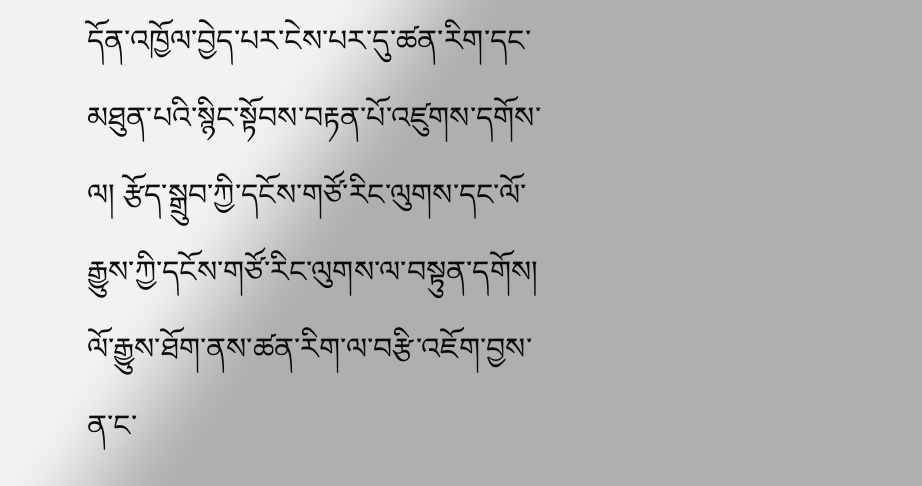དོན་འཁྱོལ་བྱེད་པར་ངེས་པར་དུ་ཚན་རིག་དང་མཐུན་པའི་སྙིང་སྟོབས་བརྟན་པོ་འཛུགས་དགོས་ལ། རྩོད་སྒྲུབ་ཀྱི་དངོས་གཙོ་རིང་ལུགས་དང་ལོ་རྒྱུས་ཀྱི་དངོས་གཙོ་རིང་ལུགས་ལ་བསྟུན་དགོས། ལོ་རྒྱུས་ཐོག་ནས་ཚན་རིག་ལ་བརྩི་འཇོག་བྱས་ན་ང་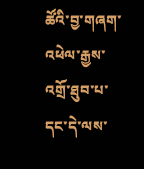ཚོའི་བྱ་གཞག་འཕེལ་རྒྱས་འགྲོ་ཐུབ་པ་དང་དེ་ལས་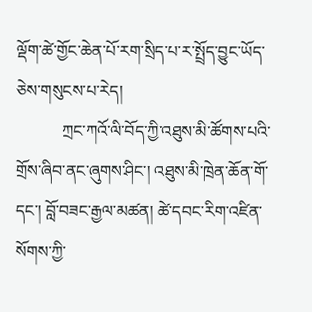ལྡོག་ཚེ་གྱོང་ཆེན་པོ་རག་སྲིད་པ་ར་སྤྲོད་བྱུང་ཡོད་ཅེས་གསུངས་པ་རེད།
           ཀྲང་ཀའོ་ལི་བོད་ཀྱི་འཐུས་མི་ཚོགས་པའི་གྲོས་ཞིབ་ནང་ཞུགས་ཤིང་། འཐུས་མི་ཁྲེན་ཆོན་གོ་དང་། བློ་བཟང་རྒྱལ་མཚན། ཚེ་དབང་རིག་འཛིན་སོགས་ཀྱི་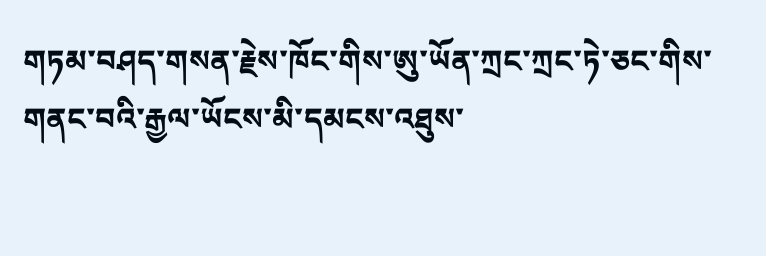གཏམ་བཤད་གསན་རྗེས་ཁོང་གིས་ཨུ་ཡོན་ཀྲང་ཀྲང་ཏེ་ཅང་གིས་གནང་བའི་རྒྱལ་ཡོངས་མི་དམངས་འཐུས་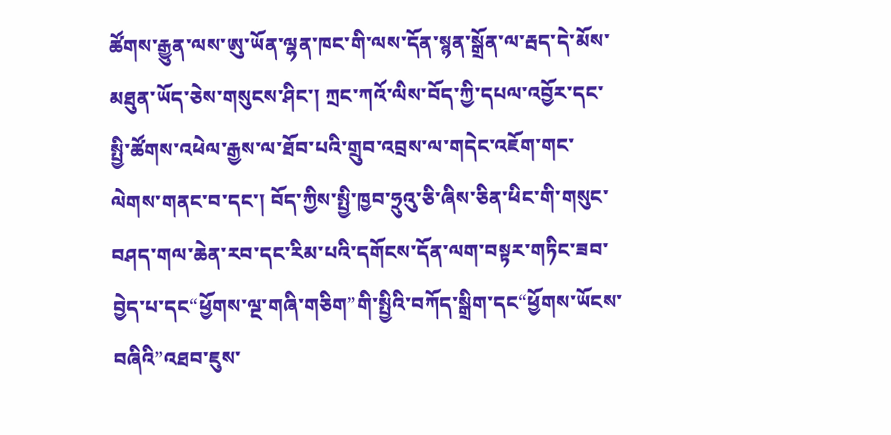ཚོགས་རྒྱུན་ལས་ཨུ་ཡོན་ལྷན་ཁང་གི་ལས་དོན་སྙན་སྒྲོན་ལ་རྦད་དེ་མོས་མཐུན་ཡོད་ཅེས་གསུངས་ཤིང་། ཀྲང་ཀའོ་ལིས་བོད་ཀྱི་དཔལ་འབྱོར་དང་སྤྱི་ཚོགས་འཕེལ་རྒྱས་ལ་ཐོབ་པའི་གྲུབ་འབྲས་ལ་གདེང་འཇོག་གང་ལེགས་གནང་བ་དང་། བོད་ཀྱིས་སྤྱི་ཁྱབ་ཧྲུའུ་ཅི་ཞིས་ཅིན་ཕིང་གི་གསུང་བཤད་གལ་ཆེན་རབ་དང་རིམ་པའི་དགོངས་དོན་ལག་བསྟར་གཏིང་ཟབ་བྱེད་པ་དང“ཕྱོགས་ལྔ་གཞི་གཅིག”གི་སྤྱིའི་བཀོད་སྒྲིག་དང“ཕྱོགས་ཡོངས་བཞིའི”འཐབ་ཇུས་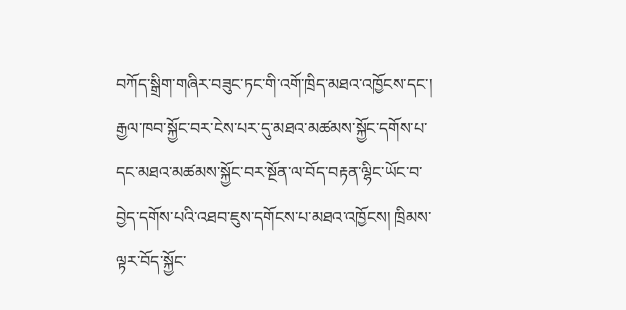བཀོད་སྒྲིག་གཞིར་བཟུང་ཏང་གི་འགོ་ཁྲིད་མཐའ་འཁྱོངས་དང་། རྒྱལ་ཁབ་སྐྱོང་བར་ངེས་པར་དུ་མཐའ་མཚམས་སྐྱོང་དགོས་པ་དང་མཐའ་མཚམས་སྐྱོང་བར་སྔོན་ལ་བོད་བརྟན་ལྷིང་ཡོང་བ་བྱེད་དགོས་པའི་འཐབ་ཇུས་དགོངས་པ་མཐའ་འཁྱོངས། ཁྲིམས་ལྟར་བོད་སྐྱོང་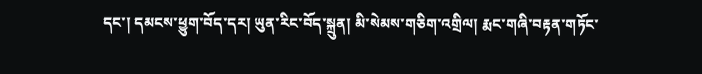དང་། དམངས་ཕྱུག་བོད་དར། ཡུན་རིང་བོད་སྐྲུན། མི་སེམས་གཅིག་འགྲིལ། རྨང་གཞི་བརྟན་གཏོང་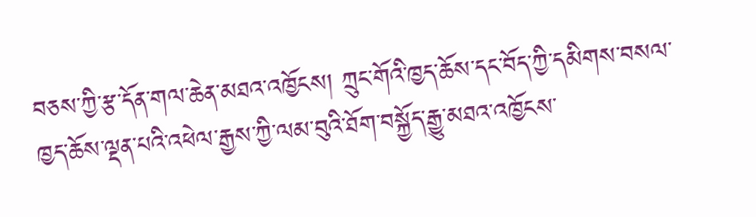བཅས་ཀྱི་རྩ་དོན་གལ་ཆེན་མཐའ་འཁྱོངས། ཀྲུང་གོའི་ཁྱད་ཆོས་དང་བོད་ཀྱི་དམིགས་བསལ་ཁྱད་ཆོས་ལྡན་པའི་འཕེལ་རྒྱས་ཀྱི་ལམ་བུའི་ཐོག་བསྐྱོད་རྒྱུ་མཐའ་འཁྱོངས་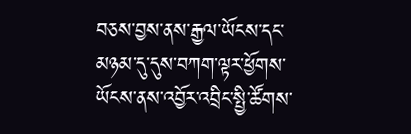བཅས་བྱས་ནས་རྒྱལ་ཡོངས་དང་མཉམ་དུ་དུས་བཀག་ལྟར་ཕྱོགས་ཡོངས་ནས་འབྱོར་འབྲིང་སྤྱི་ཚོགས་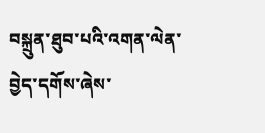བསྐྲུན་ཐུབ་པའི་འགན་ལེན་བྱེད་དགོས་ཞེས་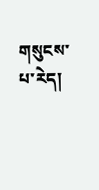གསུངས་པ་རེད།